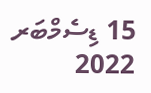15 ޑިސެމްބަރ 2022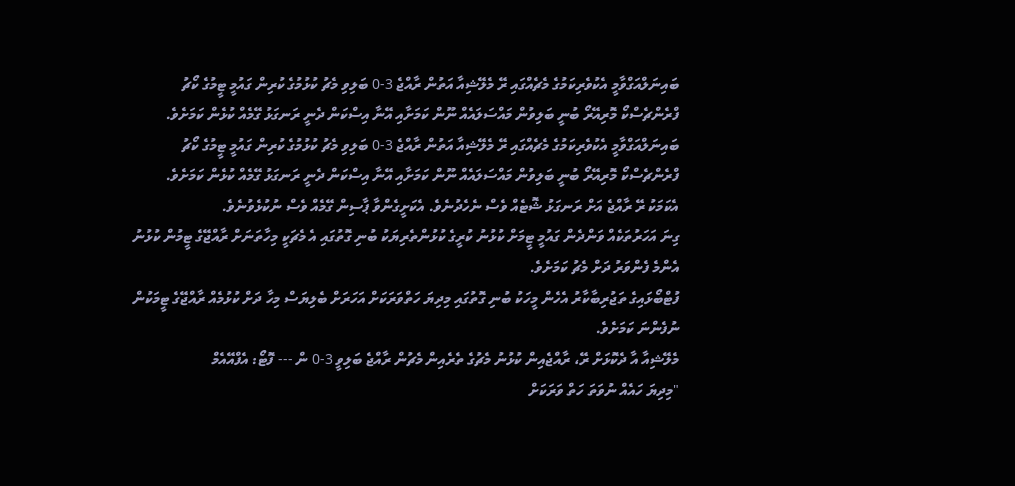ބައިނަލްއަގްވާމީ އެކުވެރިކަމުގެ މެޗެއްގައި ރޭ މެލޭޝިއާ އަތުން ރާއްޖެ 3-0 ބަލިވި މެޗު ކުޅުމުގެ ކުރިން ގައުމީ ޓީމުގެ ކޯޗު ފްރެންޗެސްކޯ މޮރިއޭރޯ ބުނީ ބަލިވުން މައްސަލައެއް ނޫން ކަމަށާއި އޭނާ އިސްކަން ދެނީ ރަނގަޅު ގޭމެއް ކުޅެން ކަމަށެވެ.
ބައިނަލްއަގްވާމީ އެކުވެރިކަމުގެ މެޗެއްގައި ރޭ މެލޭޝިއާ އަތުން ރާއްޖެ 3-0 ބަލިވި މެޗު ކުޅުމުގެ ކުރިން ގައުމީ ޓީމުގެ ކޯޗު ފްރެންޗެސްކޯ މޮރިއޭރޯ ބުނީ ބަލިވުން މައްސަލައެއް ނޫން ކަމަށާއި އޭނާ އިސްކަން ދެނީ ރަނގަޅު ގޭމެއް ކުޅެން ކަމަށެވެ.
އެކަމަކު ރޭ ރާއްޖެ އަށް ރަނގަޅު ޝޮޓެއް ވެސް ނެހެދުނެވެ. އެކަށީގެންވާ ޕާސިން ގޭމެއް ވެސް ނުކުޅެވުނެވެ.
ގިނަ އަހަރުތަކެއް ވަންދެން ގައުމީ ޓީމަށް ކުޅުނު ކުރީގެ ކުޅުންތެރިޔަކު ބުނި ގޮތުގައި އެ މެޗަކީ މިހާތަނަށް ރާއްޖޭގެ ޓީމުން ކުޅުނު އެންމެ ފެންވަރު ދަށް މެޗު ކަމަށެވެ.
ފުޓްބޯޅައިގެ ތަޖުރިބާކާރު އެހެން މީހަކު ބުނި ގޮތުގައި މިދިޔަ ހަތްވަރަކަށް އަހަރަށް ބެލިޔަސް މިހާ ދަށް ކުޅުމެއް ރާއްޖޭގެ ޓީމަކުން ނުފެންނަ ކަމަށެވެ.
މެލޭޝިއާ އާ ދެކޮޅަށް ރޭ، ރާއްޖެއިން ކުޅުނު މެޗުގެ ތެރެއިން މެޗުން ރާއްޖެ ބަލިވީ 3-0 ން --- ފޮޓޯ: އެފްއޭއެމް
"މިދިޔަ ހައެއް ނުވަތަ ހަތް ވަރަކަށް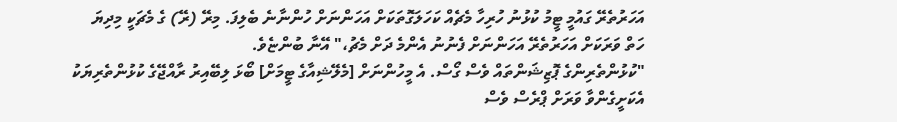އަހަރުތެރޭ ގައުމީ ޓީމު ކުޅުނު ހުރިހާ މެޗެއް ކަހަލަގޮތަކަށް އަހަންނަށް ހުންނާނެ ބެލިފަ. މިރޭ (ރޭ) ގެ މެޗަކީ މިދިޔަ ހަތް ވަރަކަށް އަހަރުތެރޭ އަހަންނަށް ފެނުނު އެންމެ ދަށް މެޗު،" އޭނާ ބުންޏެވެ.
"ކުޅުންތެރިންގެ ޕޮޒިޝަންތައް ވެސް ގޯސް. އެ މީހުންނަށް [މެލޭޝިއާގެ ޓީމަށް] ބޯޅަ ލިބޭއިރު ރާއްޖޭގެ ކުޅުންތެރިޔަކު އެކަށީގެންވާ ވަރަށް ޕްރެސް ވެސް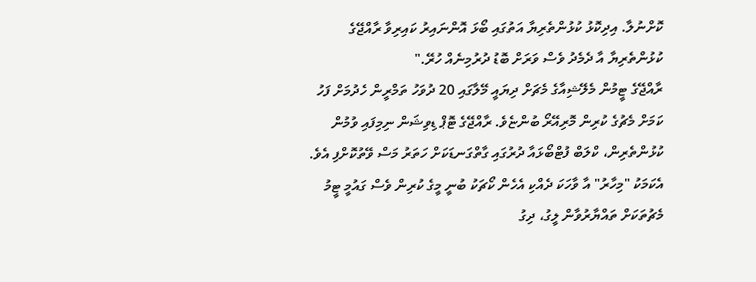ކޮށްނުލާ. އިދިކޮޅު ކުޅުންތެރިޔާ އަތުގައި ބޯޅަ އޮންނައިރު ކައިރިވާ ރާއްޖޭގެ ކުޅުންތެރިޔާ އާ ދެމެދު ވެސް ވަރަށް ބޮޑު ދުރުމިނެއް ހުރޭ."
ރާއްޖޭގެ ޓީމުން މެލޭޝިއާގެ މެޗަށް ދިޔައީ މޭލާގައި 20 ދުވަހު ތަމްރީން ހެދުމަށް ފަހު ކަމަށް މެޗުގެ ކުރިން މޮރިއޭރޯ ބުންޏެވެ. ރާއްޖޭގެ ޓޮޕް ޑިވިޝަން ނިމިފައި ވުމުން ކުޅުންތެރިން، ކްލަބް ފުޓްބޯޅައާ ދުރުގައި ގާތްގަނޑަކަށް ހަތަރު މަސް ވޭތުކޮށްފި އެވެ.
އެކަމަކު "މިހާރު" އާ ވާހަކަ ދެއްކި އެހެން ކޯޗަކު ބުނީ މީގެ ކުރިން ވެސް ގައުމީ ޓީމު މެޗުތަކަށް ތައްޔާރުވާން ލީގު، ދިގު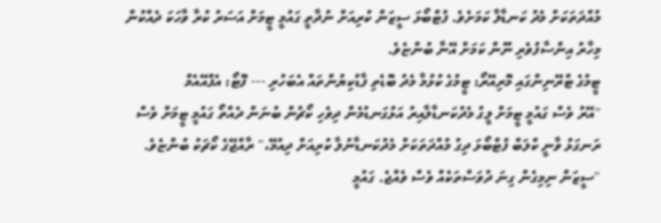މުއްދަތަކަށް މެދު ކަނޑާލާ ކަމަށެވެ. ފުޓްބޯޅަ ސީޒަން ކުރިއަށް ނުދާތީ ގައުމީ ޓީމަށް އަސަރު ކުރާ ވާހަކަ ދެއްކުން މިހާރު އިންސާފުވެރި ނޫން ކަމަށް އޭނާ ބުންޏެވެ.
ޓީމުގެ ޓްރޭނިންގައި މޮރިއޭރޯ: ޓީމުގެ ކުޅުމާ މެދު ބޮޑެތި ފާޑުކިޔުންތައް އެބަހުރި --- ފޮޓޯ: އެފްއޭއެމް
"އޭރު ވެސް ގައުމީ ޓީމަށް ލީގު މެދުކަނޑާލާއިރު އަޅުގަނޑުމެން ދިވެހި ކޯޗުން ބުނަން ދެއްތޯ ގައުމީ ޓީމަށް ވެސް ރަނގަޅު ވާނީ ކްލަބް ފުޓްބޯޅަ ދިގު މުއްދަތަކަށް މެދުކަނޑާނުލާ ކުރިއަށް ދިއުމޭ،" ރާއްޖޭގެ ކޯޗަކު ބުންޏެވެ.
"ސީޒަން ނިމިގެން ގިނަ ދުވަސްތަކެއް ވެސް ވެއްޖެ. ގައުމީ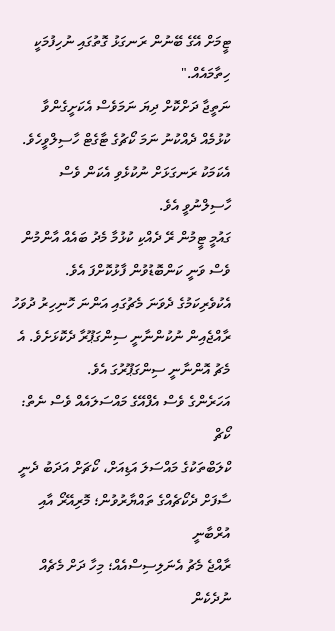ޓީމަށް އޭގެ ބޭނުން ރަނގަޅު ގޮތުގައި ނުހިފުމަކީ ހިތާމައެއް."
ނަތީޖާ ދަށްކޮށް ދިޔަ ނަމަވެސް އެކަށީގެންވާ ކުޅުމެއް ދެއްކުނު ނަމަ ކޯޗުގެ ޓާގެޓް ހާސިލްވީހެވެ. އެކަމަކު ރަނގަޅަށް ނުކުޅެވި އެކަން ވެސް ހާސިލްނުވީ އެވެ.
ގައުމީ ޓީމުން ރޭ ދެއްކި ކުޅުމާ މެދު ބައެއް އާންމުން ވެސް ވަނީ ކަންބޮޑުވުން ފާޅުކޮށްފަ އެވެ. އެކުވެރިކަމުގެ ދެވަނަ މެޗުގައި އަންނަ ހޮނިހިރު ދުވަހު ރާއްޖެއިން ނުކުންނާނީ ސިންގަޕޫރާ ދެކޮޅަށެވެ. އެ މެޗު އޮންނާނީ ސިންގަޕޫރުގަ އެވެ.
އަހަރެންގެ ވެސް އެފްއޭގެ މައްސަލައެއް ވެސް ނެތް: ކޯޗް
ކްލަބްތަކުގެ މައްސަލަ އަޑިއަށް، ކޯޗަށް އަދަބު ދެނީ
ސާފަށް ދެކޯޗެއްގެ ތައްޔާރުވުން؛ މޮރިއޭރޯ އާއި އުރްބާނީ
ރާއްޖެ މެޗު އެނަލިސިސްއެއް؛ މިހާ ދަށް މެޗެއް ނުދެކެން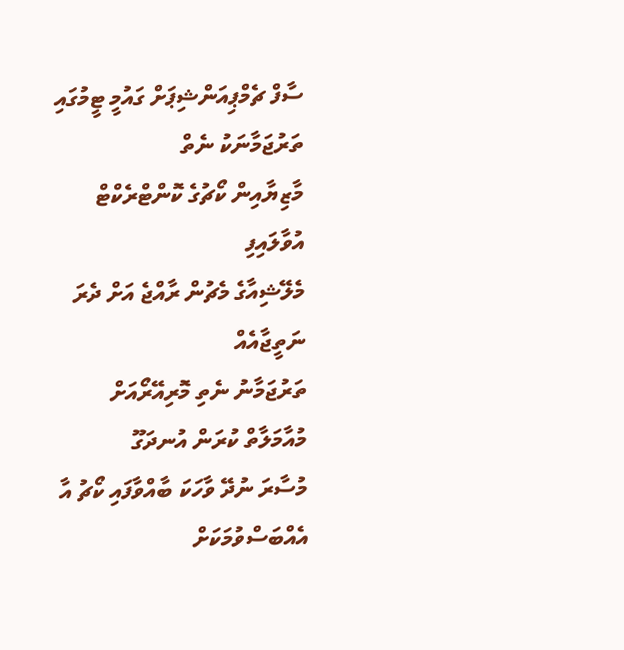ސާފް ޗެމްޕިއަންޝިޕަށް ގައުމީ ޓީމުގައި ތަރުޖަމާނަކު ނެތް
މާޒިޔާއިން ކޯޗުގެ ކޮންޓްރެކްޓް އުވާލައިފި
މެލޭޝިއާގެ މެޗުން ރާއްޖެ އަށް ދެރަ ނަތީޖާއެއް
ތަރުޖަމާނު ނެތި މޮރިއޭރޯއަށް މުއާމަލާތް ކުރަން އުނދަގޫ
މުސާރަ ނުދޭ ވާހަކަ ބާއްވާފައި ކޯޗު އާ އެއްބަސްވުމަކަށް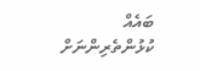ބައެއް ކުޅުންތެރިންނަށް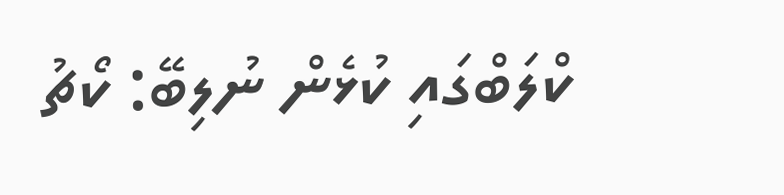ކްލަބްގައި ކުޅެން ނުލިބޭ: ކޯޗު